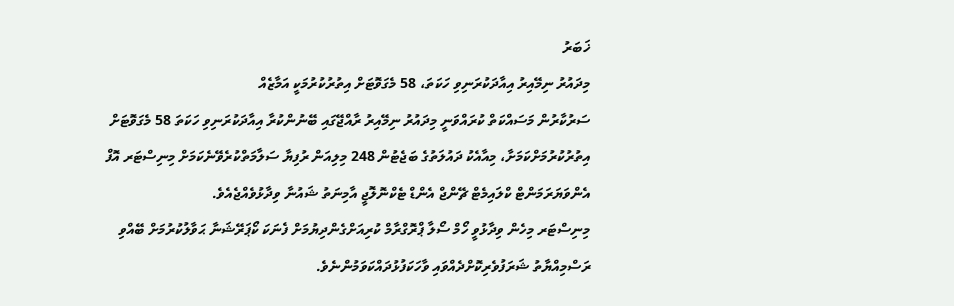ޚަބަރު
މިދައުރު ނިމޭއިރު އިއާދަކުރަނިވި ހަކަތަ، 58 މެގަވޮޓަށް އިތުރުކުރުމަކީ އަމާޒެއް
ސަރުކާރުން މަސައްކަތް ކުރައްވަނީ މިދައުރު ނިމޭއިރު ރާއްޖޭގައި ބޭނުންކުރާ އިއާދަކުރަނިވި ހަކަތަ 58 މެގަވޮޓަށް އިތުރުކުރުމަށްކަމަށާ، މިއާއެކު ދައުލަތުގެ ބަޖެޓުން 248 މިލިއަން ރުފިޔާ ސަލާމަތްކުރެވޭނެކަމަށް މިނިސްޓަރ އޮފް އެންވަޔަރަމަންޓް ކްލައިމެޓް ޗޭންޖް އެންޑް ޓެކްނޮލޮޖީ އާމިނަތު ޝައުނާ ވިދާޅުވެއްޖެއެވެ.
މިނިސްޓަރ މިހެން ވިދާޅުވީ ހޯމް ސޯލާ ޕްރޮގްރާމް ކުރިއަށްގެންދިޔުމަށް ފެނަކަ ކޯޕަރޭޝަނާ ޙަވާލުކުރުމަށް ބޭއްވި ރަސްމިއްޔާތު ޝަރަފުވެރިކޮށްދެއްވައި ވާހަކަފުޅުދައްކަވަމުންނެވެ.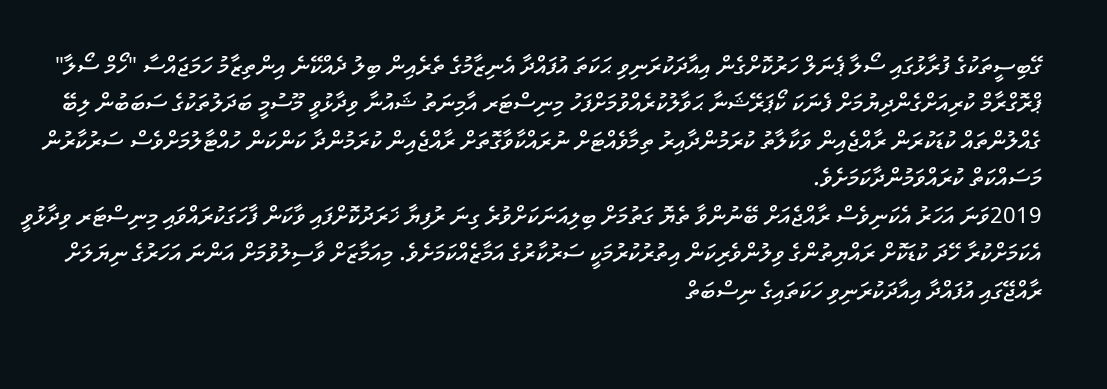ގޭބިސީތަކުގެ ފުރާޅުގައި ސޯލާ ޕެނަލް ހަރުކޮށްގެން އިއާދަކުރަނިވި ޙަކަތަ އުފައްދާ އެނިޒާމުގެ ތެރެއިން ބިލު ދެއްކޭނެ އިންތިޒާމު ހަމަޖައްސާ "ހޯމް ސޯލާ" ޕްރޮގްރާމް ކުރިއަށްގެންދިޔުމަށް ފެނަކަ ކޯޕަރޭޝަނާ ޙަވާލުކުރެއްވުމަށްފަހު މިނިސްޓަރ އާމިނަތު ޝައުނާ ވިދާޅުވީ މޫސުމީ ބަދަލުތަކުގެ ސަބަބުން ލިބޭ ގެއްލުންތައް ކުޑަކުރަން ރާއްޖެއިން ވަކާލާތު ކުރަމުންދާއިރު ތިމާވެއްޓަށް ނުރައްކާވާގޮތަށް ރާއްޖެއިން ކުރަމުންދާ ކަންކަން ހުއްޓާލުމަށްވެސް ސަރުކާރުން މަސައްކަތް ކުރައްވަމުންދާކަމަށެވެ.
2019ވަނަ އަހަރު އެކަނިވެސް ރާއްޖެއަށް ބޭނުންވާ ތެޔޮ ގަތުމަށް ބިލިއަނަކަށްވުރެ ގިނަ ރުފިޔާ ޚަރަދުކޮށްފައި ވާކަން ފާހަގަކުރައްވައި މިނިސްޓަރ ވިދާޅުވީ އެކަމަށްކުރާ ހޭދަ ކުޑަކޮށް ރައްޔިތުންގެ ވިލުންވެރިކަން އިތުރުކުރުމަކީ ސަރުކާރުގެ އަމާޒެއްކަމަށެވެ. މިއަމާޒަށް ވާސިލުވުމަށް އަންނަ އަހަރުގެ ނިޔަލަށް ރާއްޖޭގައި އުފައްދާ އިއާދަކުރަނިވި ހަކަތައިގެ ނިސްބަތް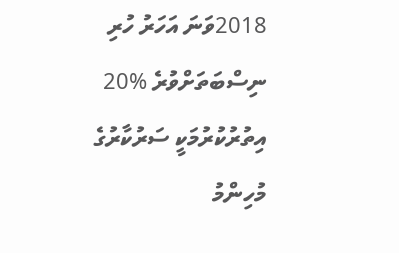2018ވަނަ އަހަރު ހުރި ނިސްބަތަށްވުރެ %20 އިތުރުކުރުމަކީ ސަރުކާރުގެ މުހިންމު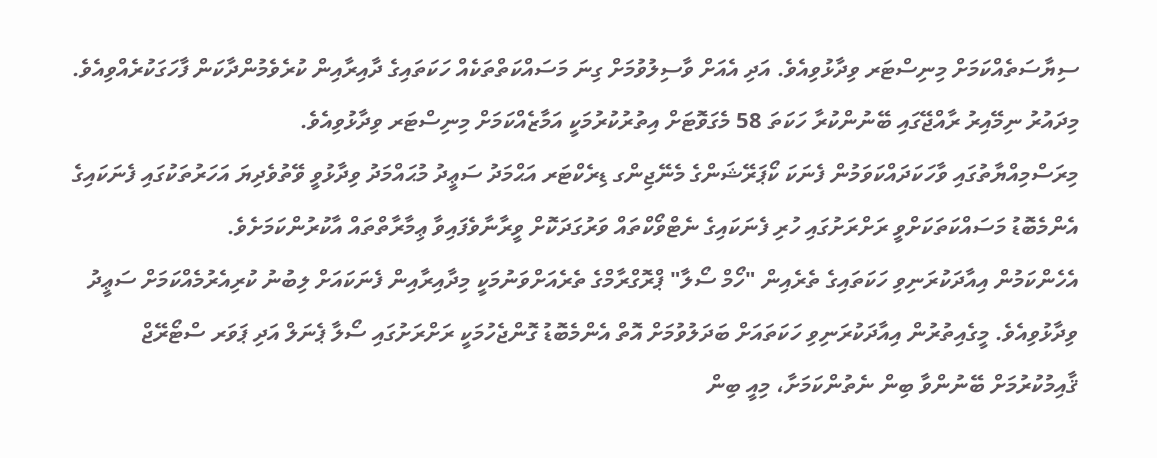ސިޔާސަތެއްކަމަށް މިނިސްޓަރ ވިދާޅުވިއެވެ. އަދި އެއަށް ވާސިލުވުމަށް ގިނަ މަސައްކަތްތަކެއް ހަކަތައިގެ ދާއިރާއިން ކުރެވެމުންދާކަން ފާހަގަކުރެއްވިއެވެ. މިދައުރު ނިމޭއިރު ރާއްޖޭގައި ބޭނުންކުރާ ހަކަތަ 58 މެގަވޮޓަށް އިތުރުކުރުމަކީ އަމާޒެއްކަމަށް މިނިސްޓަރ ވިދާޅުވިއެވެ.
މިރަސްމިއްޔާތުގައި ވާހަކަދައްކަވަމުން ފެނަކަ ކޯޕަރޭޝަންގެ މެނޭޖިންގ ޑިރެކްޓަރ އަޙްމަދު ސަޢީދު މުޙައްމަދު ވިދާޅުވީ ވޭތުވެދިޔަ އަހަރުތަކުގައި ފެނަކައިގެ އެންމެބޮޑު މަސައްކަތަކަށްވީ ރަށްރަށުގައި ހުރި ފެނަކައިގެ ނެޓްވޯކްތައް ވަރުގަދަކޮށް ވީރާނާވެފައިވާ ޢިމާރާތްތައް އާކުރުންކަމަށެވެ.
އެހެންކަމުން އިއާދަކުރަނިވި ހަކަތައިގެ ތެރެއިން "ހޯމް ސޯލާ" ޕްރޮގްރާމްގެ ތެރެއަށްވަނުމަކީ މިދާއިރާއިން ފެނަކައަށް ލިބުނު ކުރިއެރުމެއްކަމަށް ސަޢީދު ވިދާޅުވިއެވެ. މީގެއިތުރުން އިއާދަކުރަނިވި ހަކަތައަށް ބަދަލުވުމަށް އޮތް އެންމެބޮޑު ގޮންޖެހުމަކީ ރަށްރަށުގައި ސޯލާ ޕެނަލް އަދި ޕަވަރ ސްޓޯރޭޖް ޤާއިމުކުރުމަށް ބޭނުންވާ ބިން ނެތުންކަމަށާ، މިއީ ބިން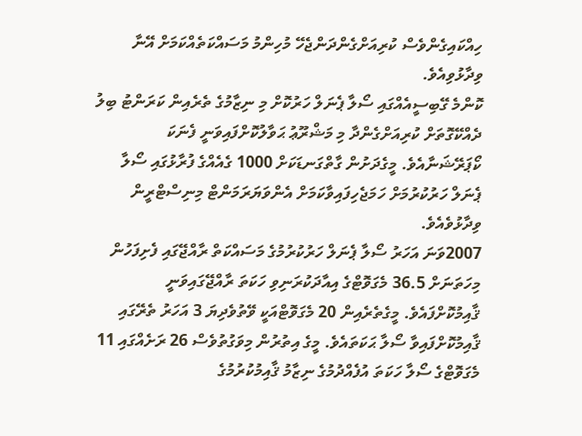ހިއްކައިގެންވެސް ކުރިއަށްގެންދަންޖެހޭ މުހިންމު މަސައްކަތެއްކަމަށް އޭނާ ވިދާޅުވިއެވެ.
ކޮންމެ ގޭބިސީއެއްގައި ސޯލާ ޕެނަލް ހަރުކޮށް މި ނިޒާމުގެ ތެރެއިން ކަރަންޓު ބިލު ދެއްކޭގޮތަށް ކުރިއަށްގެންދާ މި މަޝްރޫޢު ޙަވާލުކޮށްފައިވަނީ ފެނަކަ ކޯޕަރޭޝަނާއެވެ. މީގެދަށުން ގާތްގަނޑަކަށް 1000 ގެއެއްގެ ފުރާޅުގައި ސޯލާ ޕެނަލް ހަރުކުރުމަށް ހަމަޖެހިފައިވާކަމަށް އެންވަޔަރަމަންޓް މިނިސްޓްރީން ވިދާޅުވެއެވެ.
2007ވަނަ އަހަރު ސޯލާ ޕެނަލް ހަރުކުރުމުގެ މަސައްކަތް ރާއްޖޭގައި ފެށިފަހުން މިހަތަނަށް 36.5 މެގަވޮޓްގެ އިއާދަކުރަނިވި ހަކަތަ ރާއްޖޭގައިވަނީ ޤާއިމުކޮށްފައެވެ. މީގެތެރެއިން 20 މެގަވޮޓްއަކީ ވޭތުވެދިޔަ 3 އަހަރު ތެރޭގައި ޤާއިމުކޮށްފައިވާ ސޯލާ ޙަކަތައެވެ. މީގެ އިތުރުން މިވަގުތުވެސް 26 ރަށެއްގައި 11 މެގަވޮޓްގެ ސޯލާ ހަކަތަ އުފެއްދުމުގެ ނިޒާމު ޤާއިމުކުރުމުގެ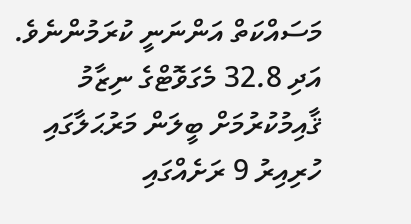މަސައްކަތް އަންނަނީ ކުރަމުންނެވެ. އަދި 32.8 މެގަވޮޓްގެ ނިޒާމު ޤާއިމުކުރުމަށް ބީލަން މަރުޙަލާގައި ހުރިއިރު 9 ރަށެއްގައި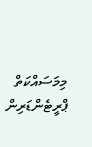މިމަސައްކަތް ޕްރީޓެންޑަރިން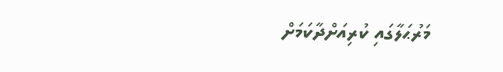މަރުޙަލާގައި ކުރިއަށްދާކަމަށް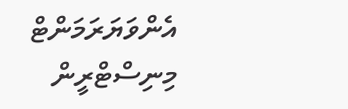އެންވަޔަރަމަންޓް މިނިސްޓްރީން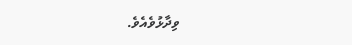ވިދާޅުވެއެވެ.